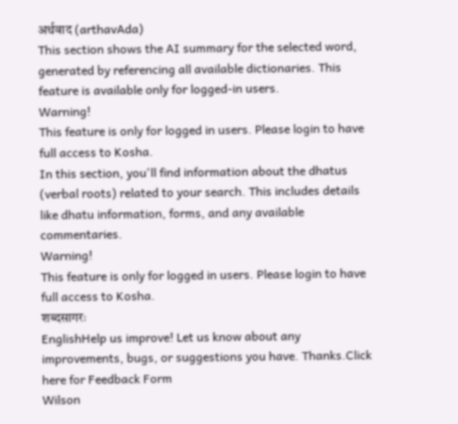अर्थवाद (arthavAda)
This section shows the AI summary for the selected word, generated by referencing all available dictionaries. This feature is available only for logged-in users.
Warning!
This feature is only for logged in users. Please login to have full access to Kosha.
In this section, you'll find information about the dhatus (verbal roots) related to your search. This includes details like dhatu information, forms, and any available commentaries.
Warning!
This feature is only for logged in users. Please login to have full access to Kosha.
शब्दसागरः
EnglishHelp us improve! Let us know about any improvements, bugs, or suggestions you have. Thanks.Click here for Feedback Form
Wilson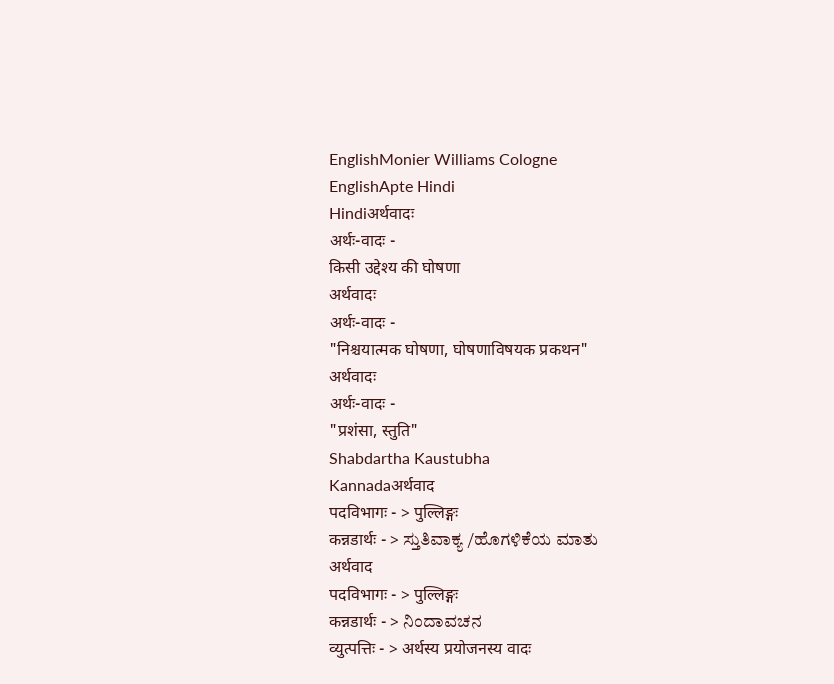EnglishMonier Williams Cologne
EnglishApte Hindi
Hindiअर्थवादः
अर्थः-वादः -
किसी उद्देश्य की घोषणा
अर्थवादः
अर्थः-वादः -
"निश्चयात्मक घोषणा, घोषणाविषयक प्रकथन"
अर्थवादः
अर्थः-वादः -
"प्रशंसा, स्तुति"
Shabdartha Kaustubha
Kannadaअर्थवाद
पदविभागः - > पुल्लिङ्गः
कन्नडार्थः - > ಸ್ತುತಿವಾಕ್ಯ /ಹೊಗಳಿಕೆಯ ಮಾತು
अर्थवाद
पदविभागः - > पुल्लिङ्गः
कन्नडार्थः - > ನಿಂದಾವಚನ
व्युत्पत्तिः - > अर्थस्य प्रयोजनस्य वादः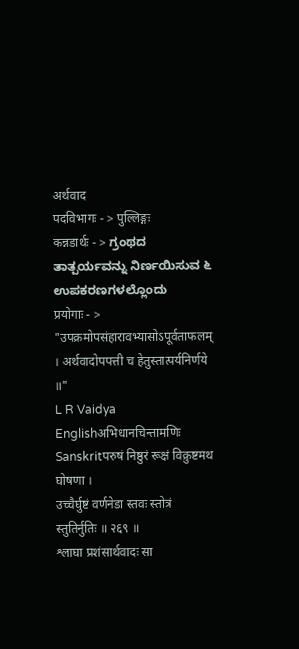अर्थवाद
पदविभागः - > पुल्लिङ्गः
कन्नडार्थः - > ಗ್ರಂಥದ ತಾತ್ಪರ್ಯವನ್ನು ನಿರ್ಣಯಿಸುವ ೬ ಉಪಕರಣಗಳಲ್ಲೊಂದು
प्रयोगाः - > "उपक्रमोपसंहारावभ्यासोऽपूर्वताफलम् । अर्थवादोपपत्ती च हेतुस्तात्पर्यनिर्णये ॥"
L R Vaidya
Englishअभिधानचिन्तामणिः
Sanskritपरुषं निष्ठुरं रूक्षं विक्रुष्टमथ घोषणा ।
उच्चैर्घुष्टं वर्णनेडा स्तवः स्तोत्रं स्तुतिर्नुतिः ॥ २६९ ॥
श्लाघा प्रशंसार्थवादः सा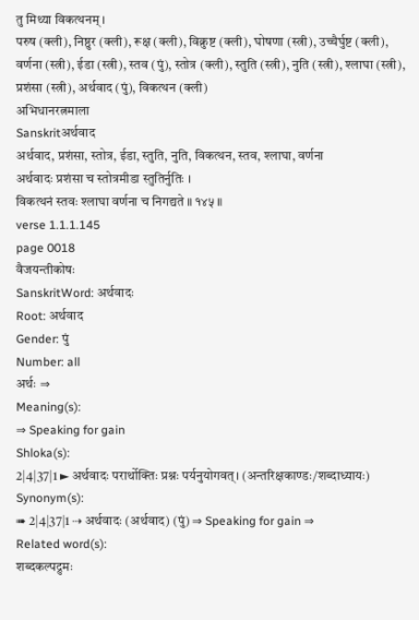तु मिथ्या विकत्थनम् ।
परुष (क्ली), निष्ठुर (क्ली), रूक्ष (क्ली), विक्रुष्ट (क्ली), घोषणा (स्त्री), उच्चैर्घुष्ट (क्ली), वर्णना (स्त्री), ईडा (स्त्री), स्तव (पुं), स्तोत्र (क्ली), स्तुति (स्त्री), नुति (स्त्री), श्लाघा (स्त्री), प्रशंसा (स्त्री), अर्थवाद (पुं), विकत्थन (क्ली)
अभिधानरत्नमाला
Sanskritअर्थवाद
अर्थवाद, प्रशंसा, स्तोत्र, ईडा, स्तुति, नुति, विकत्थन, स्तव, श्लाघा, वर्णना
अर्थवादः प्रशंसा च स्तोत्रमीडा स्तुतिर्नुतिः ।
विकत्थनं स्तवः श्लाघा वर्णना च निगद्यते ॥ १४५ ॥
verse 1.1.1.145
page 0018
वैजयन्तीकोषः
SanskritWord: अर्थवादः
Root: अर्थवाद
Gender: पुं
Number: all
अर्थः ⇒
Meaning(s):
⇒ Speaking for gain
Shloka(s):
2|4|37|1 ► अर्थवादः परार्थोक्तिः प्रश्नः पर्यनुयोगवत्। (अन्तरिक्षकाण्डः/शब्दाध्यायः)
Synonym(s):
➠ 2|4|37|1 ⇢ अर्थवादः (अर्थवाद) (पुं) ⇒ Speaking for gain ⇒
Related word(s):
शब्दकल्पद्रुमः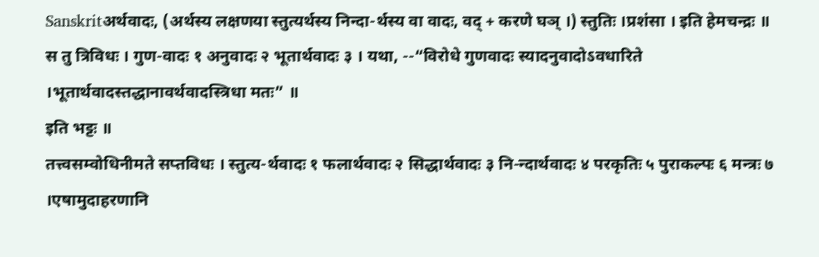Sanskritअर्थवादः, (अर्थस्य लक्षणया स्तुत्यर्थस्य निन्दा-र्थस्य वा वादः, वद् + करणे घञ् ।) स्तुतिः ।प्रशंसा । इति हेमचन्द्रः ॥
स तु त्रिविधः । गुण-वादः १ अनुवादः २ भूतार्थवादः ३ । यथा, --“विरोधे गुणवादः स्यादनुवादोऽवधारिते ।भूतार्थवादस्तद्धानावर्थवादस्त्रिधा मतः” ॥
इति भट्टः ॥
तत्त्वसम्वोधिनीमते सप्तविधः । स्तुत्य-र्थवादः १ फलार्थवादः २ सिद्धार्थवादः ३ नि-न्दार्थवादः ४ परकृतिः ५ पुराकल्पः ६ मन्त्रः ७ ।एषामुदाहरणानि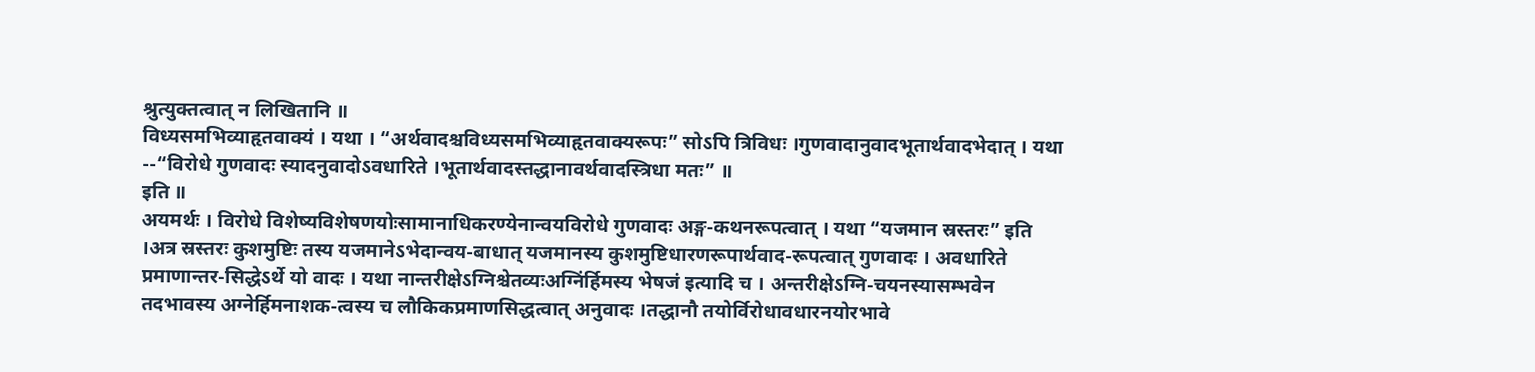श्रुत्युक्तत्वात् न लिखितानि ॥
विध्यसमभिव्याहृतवाक्यं । यथा । “अर्थवादश्चविध्यसमभिव्याहृतवाक्यरूपः” सोऽपि त्रिविधः ।गुणवादानुवादभूतार्थवादभेदात् । यथा --“विरोधे गुणवादः स्यादनुवादोऽवधारिते ।भूतार्थवादस्तद्धानावर्थवादस्त्रिधा मतः” ॥
इति ॥
अयमर्थः । विरोधे विशेष्यविशेषणयोःसामानाधिकरण्येनान्वयविरोधे गुणवादः अङ्ग-कथनरूपत्वात् । यथा “यजमान स्रस्तरः” इति ।अत्र स्रस्तरः कुशमुष्टिः तस्य यजमानेऽभेदान्वय-बाधात् यजमानस्य कुशमुष्टिधारणरूपार्थवाद-रूपत्वात् गुणवादः । अवधारिते प्रमाणान्तर-सिद्धेऽर्थे यो वादः । यथा नान्तरीक्षेऽग्निश्चेतव्यःअग्निंर्हिमस्य भेषजं इत्यादि च । अन्तरीक्षेऽग्नि-चयनस्यासम्भवेन तदभावस्य अग्नेर्हिमनाशक-त्वस्य च लौकिकप्रमाणसिद्धत्वात् अनुवादः ।तद्धानौ तयोर्विरोधावधारनयोरभावे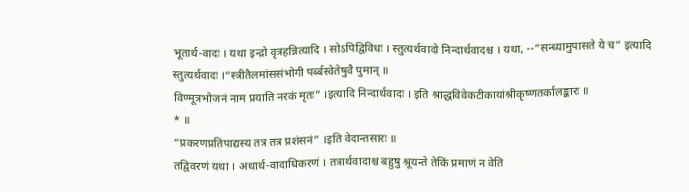भूतार्थ-वादः । यथा इन्द्रो वृत्रहन्नित्यादि । सोऽपिद्विविधः । स्तुत्यर्थवादो निन्दार्थवादश्च । यथा, --“सन्ध्यामुपासते ये च” इत्यादि स्तुत्यर्थवादः ।“स्त्रीतैलमांससंभोगी पर्ब्बस्वेतेषुवै पुमान् ॥
विण्मूत्रभोजनं नाम प्रयाति नरकं मृतः” ।इत्यादि निन्दार्थवादः । इति श्राद्धविवेकटीकायांश्रीकृष्णतर्कालङ्कारः ॥
* ॥
“प्रकरणप्रतिपाद्यस्य तत्र तत्र प्रशंसनं” ।इति वेदान्तसारः ॥
तद्विवरणं यथा । अथार्थ-वादाधिकरणं । तत्रार्थवादाश्च बहुषु श्रूयन्ते तेकिं प्रमाणं न वेति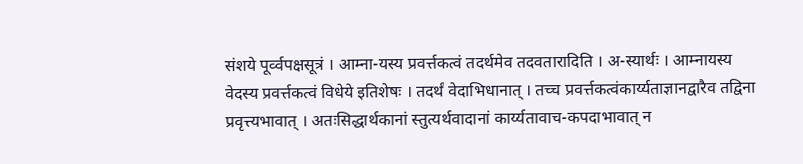संशये पूर्व्वपक्षसूत्रं । आम्ना-यस्य प्रवर्त्तकत्वं तदर्थमेव तदवतारादिति । अ-स्यार्थः । आम्नायस्य वेदस्य प्रवर्त्तकत्वं विधेये इतिशेषः । तदर्थं वेदाभिधानात् । तच्च प्रवर्त्तकत्वंकार्य्यताज्ञानद्वारैव तद्विना प्रवृत्त्यभावात् । अतःसिद्धार्थकानां स्तुत्यर्थवादानां कार्य्यतावाच-कपदाभावात् न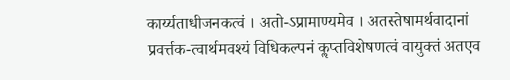कार्य्यताधीजनकत्वं । अतो-ऽप्रामाण्यमेव । अतस्तेषामर्थवादानां प्रवर्त्तक-त्वार्थमवश्यं विधिकल्पनं कॢप्तविशेषणत्वं वायुक्तं अतएव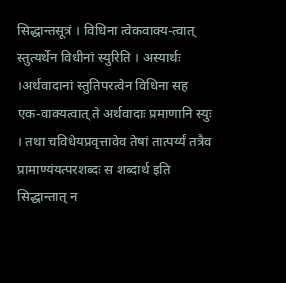सिद्धान्तसूत्रं । विधिना त्वेकवाक्य-त्वात् स्तुत्यर्थेन विधीनां स्युरिति । अस्यार्थः ।अर्थवादानां स्तुतिपरत्वेन विधिना सह एक-वाक्यत्वात् ते अर्थवादाः प्रमाणानि स्युः । तथा चविधेयप्रवृत्तावेव तेषां तात्पर्य्यं तत्रैव प्रामाण्यंयत्परशब्दः स शब्दार्थ इति सिद्धान्तात् न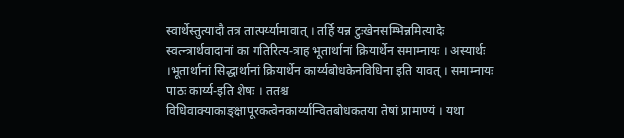स्वार्थेस्तुत्यादौ तत्र तात्पर्य्यामावात् । तर्हि यन्न टुःखेनसम्भिन्नमित्यादेः स्वत्न्त्रार्थवादानां का गतिरित्य-त्राह भूतार्थानां क्रियार्थेन समाम्नायः । अस्यार्थः ।भूतार्थानां सिद्धार्थानां क्रियार्थेन कार्य्यबोधकेनविधिना इति यावत् । समाम्नायः पाठः कार्य्य-इति शेषः । ततश्च विधिवाक्याकाङ्क्षापूरकत्वेनकार्य्यान्वितबोधकतया तेषां प्रामाण्यं । यथा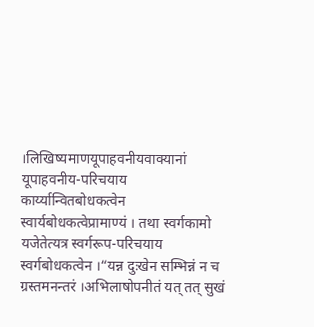।लिखिष्यमाणयूपाहवनीयवाक्यानां यूपाहवनीय-परिचयाय कार्य्यान्वितबोधकत्वेन स्वार्यबोधकत्वेप्रामाण्यं । तथा स्वर्गकामो यजेतेत्यत्र स्वर्गरूप-परिचयाय स्वर्गबोधकत्वेन ।“यन्न दुःखेन सम्भिन्नं न च ग्रस्तमनन्तरं ।अभिलाषोपनीतं यत् तत् सुखं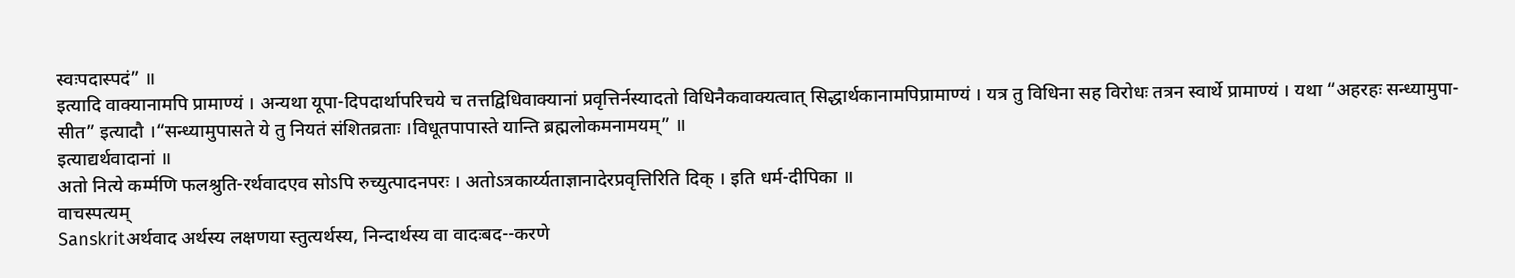स्वःपदास्पदं” ॥
इत्यादि वाक्यानामपि प्रामाण्यं । अन्यथा यूपा-दिपदार्थापरिचये च तत्तद्विधिवाक्यानां प्रवृत्तिर्नस्यादतो विधिनैकवाक्यत्वात् सिद्धार्थकानामपिप्रामाण्यं । यत्र तु विधिना सह विरोधः तत्रन स्वार्थे प्रामाण्यं । यथा “अहरहः सन्ध्यामुपा-सीत” इत्यादौ ।“सन्ध्यामुपासते ये तु नियतं संशितव्रताः ।विधूतपापास्ते यान्ति ब्रह्मलोकमनामयम्” ॥
इत्याद्यर्थवादानां ॥
अतो नित्ये कर्म्मणि फलश्रुति-रर्थवादएव सोऽपि रुच्युत्पादनपरः । अतोऽत्रकार्य्यताज्ञानादेरप्रवृत्तिरिति दिक् । इति धर्म-दीपिका ॥
वाचस्पत्यम्
Sanskritअर्थवाद अर्थस्य लक्षणया स्तुत्यर्थस्य, निन्दार्थस्य वा वादःबद--करणे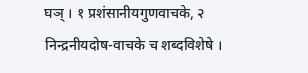घञ् । १ प्रशंसानीयगुणवाचके, २ निन्द्रनीयदोष-वाचके च शब्दविशेषे ।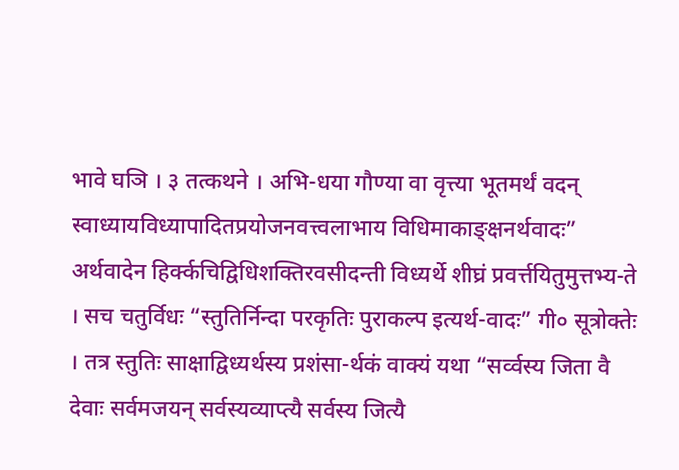भावे घञि । ३ तत्कथने । अभि-धया गौण्या वा वृत्त्या भूतमर्थं वदन् स्वाध्यायविध्यापादितप्रयोजनवत्त्वलाभाय विधिमाकाङ्क्षनर्थवादः” अर्थवादेन हिर्क्कचिद्विधिशक्तिरवसीदन्ती विध्यर्थे शीघ्रं प्रवर्त्तयितुमुत्तभ्य-ते । सच चतुर्विधः “स्तुतिर्निन्दा परकृतिः पुराकल्प इत्यर्थ-वादः” गी० सूत्रोक्तेः । तत्र स्तुतिः साक्षाद्विध्यर्थस्य प्रशंसा-र्थकं वाक्यं यथा “सर्व्वस्य जिता वै देवाः सर्वमजयन् सर्वस्यव्याप्त्यै सर्वस्य जित्यै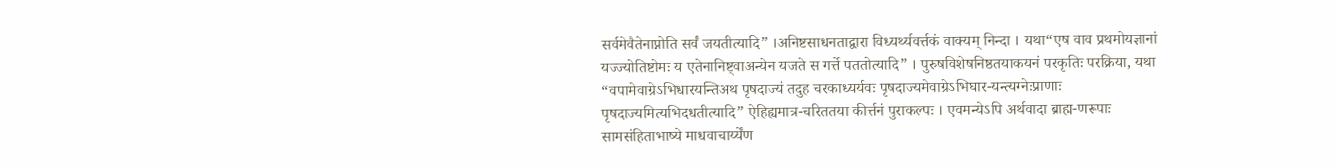सर्वमेवैतेनाप्नोति सर्वं जयतीत्यादि” ।अनिष्टसाधनताद्वारा विध्यर्थ्यवर्त्तकं वाक्यम् निन्दा । यथा“एष वाव प्रथमोयज्ञानां यज्ज्योतिष्टोमः य एतेनानिष्ट्वाअन्येन यजते स गर्त्ते पततोत्यादि” । पुरुषविशेषनिष्ठतयाकयनं परकृतिः परक्रिया, यथा “वपामेवाग्रेऽभिधारयन्तिअथ पृषदाज्यं तदुह चरकाध्यर्यवः पृषदाज्यमेवाग्रेऽभिघार-यन्त्यग्नेःप्राणाः पृषदाज्यमित्यभिदधतीत्यादि” ऐहिह्यमात्र-चरिततया कीर्त्तनं पुराकल्पः । एवमन्येऽपि अर्थवादा ब्राह्म-णरूपाः सामसंहिताभाष्ये माधवाचार्य्येंण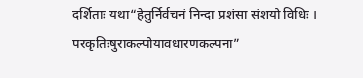दर्शिताः यथा“हेतुर्निर्वचनं निन्दा प्रशंसा संशयो विधिः । परकृतिःषुराकल्पोयावधारणकल्पना”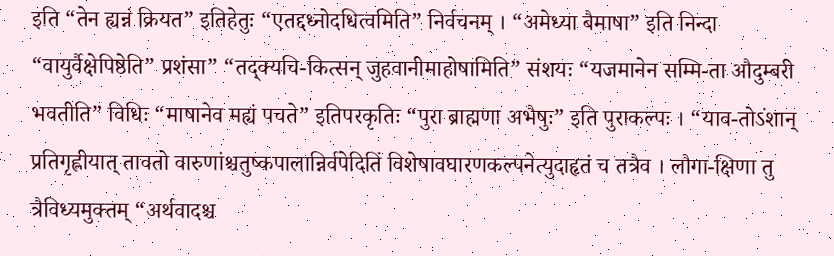इति “तेन ह्यन्नं क्रियत” इतिहेतुः “एतद्दध्नोदधित्वमिति” निर्वचनम् । “अमेध्या बैमाषा” इति निन्दा “वायुर्वैक्षेपिष्ठेति” प्रशंसा” “तद्क्यचि-कित्सन् जुहवानीमाहोषामिति” संशयः “यजमानेन सम्मि-ता औदुम्बरी भवतीति” विधिः “माषानेव मह्यं पचते” इतिपरकृतिः “पुरा ब्राह्मणा अभैषुः” इति पुराकल्पः । “याव-तोऽंशान् प्रतिगृह्लीयात् तावतो वारुणांश्चतुष्कपालान्निर्वपेदितिं विशेषावघारणकल्पनेत्युदाहृतं च तत्रैव । लौगा-क्षिणा तु त्रैविध्यमुक्तम् “अर्थवादश्च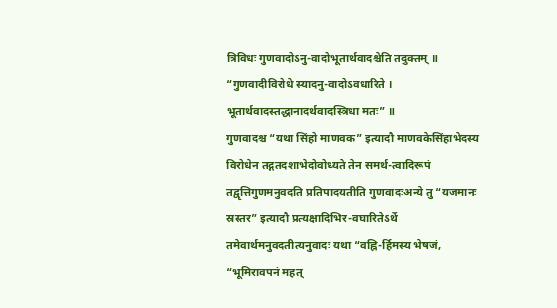त्रिविधः गुणवादोऽनु-वादोभूतार्थवादश्चेति तदुक्तम् ॥
“गुणवादीविरोधे स्यादनु-वादोऽवधारिते । भूतार्थवादस्तद्धानादर्थवादस्त्रिधा मतः” ॥
गुणवादश्च “यथा सिंहो माणवक” इत्यादौ माणवकेसिंहाभेदस्य विरोधेन तद्गतदशाभेदोवोध्यते तेन समर्थ-त्वादिरूपं तद्वृत्तिगुणमनुवदति प्रतिपादयतीति गुणवादःअन्ये तु “यजमानः स्रस्तर” इत्यादौ प्रत्यक्षादिभिर-वघारितेऽर्थे तमेवार्थमनुवदतीत्यनुवादः यथा “वह्नि-र्हिमस्य भेषजं, “भूमिरावपनं महत्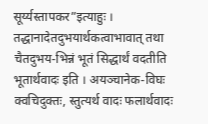सूर्य्यस्तापकर”इत्याहुः । तद्धानादेतदुभयार्थकत्वाभावात् तथा चैतदुभय-भिन्नं भूतं सिद्धार्थं वदतीति भूतार्थवादः इति । अयञ्चानेक-विघः क्वचिदुक्तः, स्तुत्यर्थ वादः फलार्थवादः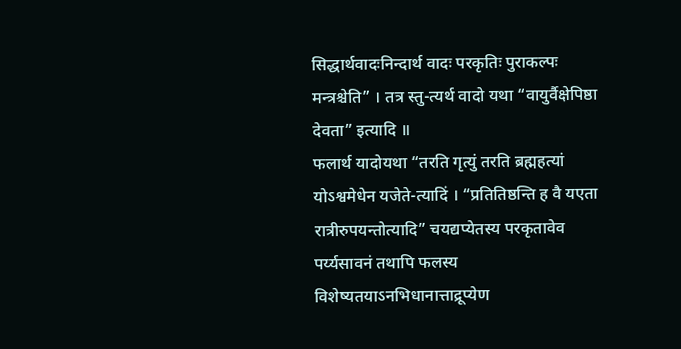सिद्धार्थवादःनिन्दार्थ वादः परकृतिः पुराकल्पः मन्त्रश्चेति” । तत्र स्तु-त्यर्थ वादो यथा “वायुर्वैक्षेपिष्ठा देवता” इत्यादि ॥
फलार्थ यादोयथा “तरति गृत्युं तरति ब्रह्महत्यां योऽश्वमेधेन यजेते-त्यादिं । “प्रतितिष्ठन्ति ह वै यएता रात्रीरुपयन्तोत्यादि” चयद्यप्येतस्य परकृतावेव पर्य्यसावनं तथापि फलस्य विशेष्यतयाऽनभिधानात्ताद्रूप्येण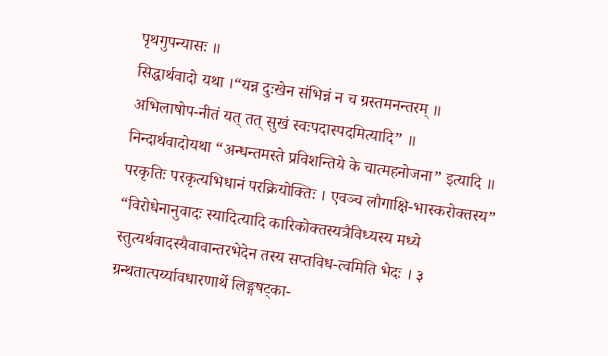पृथगुपन्यासः ॥
सिद्धार्थवादो यथा ।“यन्न दुःखेन संभिन्नं न च ग्रस्तमनन्तरम् ॥
अभिलाषोप-नीतं यत् तत् सुखं स्वःपदास्पदमित्यादि” ॥
निन्दार्थवादोयथा “अन्धन्तमस्ते प्रविशन्तिये के चात्महनोजना” इत्यादि ॥
परकृतिः परकृत्यभिधानं परक्रियोक्तिः । एवञ्च लौगाक्षि-भास्करोक्तस्य” “विरोधेनानुवादः स्यादित्यादि कारिकोक्तस्यत्रैविध्यस्य मध्ये स्तुत्यर्थवादस्यैवावान्तरभेदेन तस्य सप्तविध-त्वमिति भेदः । ३ ग्रन्थतात्पर्य्यावधारणार्थे लिङ्गषट्का-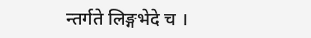न्तर्गते लिङ्गभेदे च ।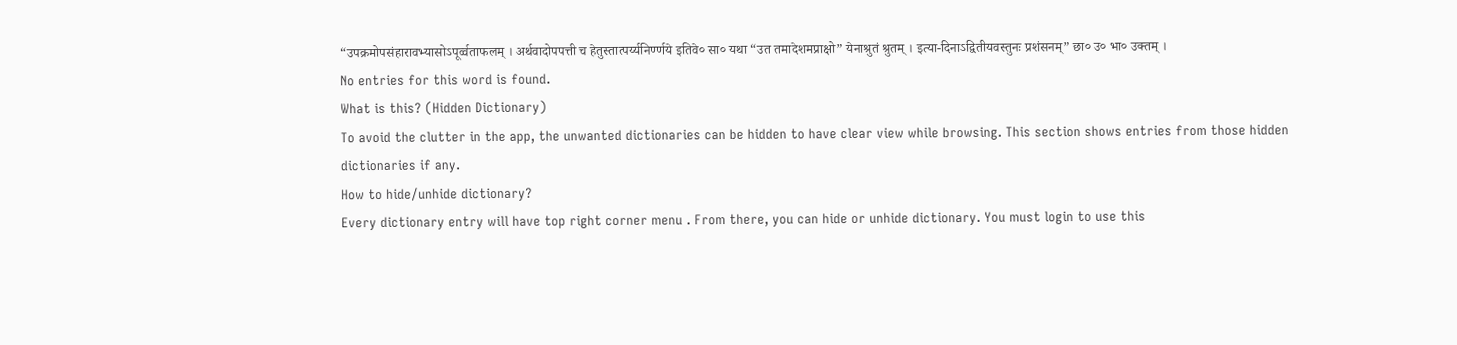“उपक्रमोपसंहारावभ्यासोऽपूर्व्वताफलम् । अर्थवादोपपत्ती च हेतुस्तात्पर्य्यनिर्ण्णये इतिवे० सा० यथा “उत तमादेशमप्राक्षो” येनाश्रुतं श्रुतम् । इत्या-दिनाऽद्वितीयवस्तुनः प्रशंसनम्” छा० उ० भा० उक्तम् ।
No entries for this word is found.
What is this? (Hidden Dictionary)
To avoid the clutter in the app, the unwanted dictionaries can be hidden to have clear view while browsing. This section shows entries from those hidden dictionaries if any.
How to hide/unhide dictionary?
Every dictionary entry will have top right corner menu . From there, you can hide or unhide dictionary. You must login to use this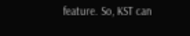feature. So, KST can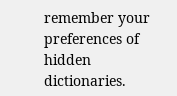remember your preferences of hidden dictionaries.